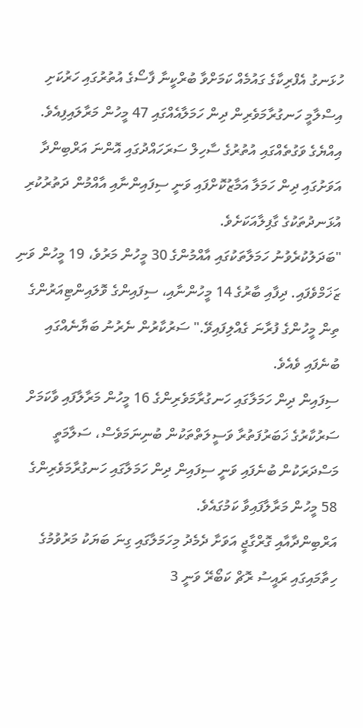ހުޅަނގު އެފްރިކާގެ ގައުމެއް ކަމަށްވާ ބުރްކީނާ ފާސޯގެ އުތުރުގައި ހަރުކަށި އިސްލާމީ ހަނގުރާމަވެރިން ދިން ހަމަލާއެއްގައި 47 މީހުން މަރާލައިފިއެވެ.
އިއްޔެގެ ވަގުތެއްގައި އުތުރުގެ ސާހިލް ސަރަހައްދުގައި އޮންނަ އަރްބިންދާ އަވަށުގައި ދިން ހަމަލާ އަމާޒުކޮށްފައި ވަނީ ސިފައިންނާއި އާއްމުން ދަތުރުކުރި އުޅަނދުތަކުގެ ގާފިލާއަކަށެވެ.
"ބަދަލުކުރެވުނު ހަމަލާތަކުގައި އާއްމުންގެ 30 މީހުން މަރުވެ، 19 މީހުން ވަނި ޒަޚަމްވެފައި. ދިފާއި ބާރުގެ 14 މީހުންނާއި، ސިފައިންގެ ވޮލައިންޓިއަރުންގެ ތިން މީހުންގެ ފުރާނަ ގެއްލިފައިވޭ." ސަރުކާރުން ނެރުނު ބަޔާނެއްގައި ބުނެފައި ވެއެވެ.
ސިފައިން ދިން ހަމަލާގައި ހަނގުރާމަވެރިންގެ 16 މީހުން މަރާލާފައި ވާކަމަށް ސަރުކާރުގެ ޚަބަރުފަތުރާ ވަސީލަތްތަކުން ބުނިނަމަވެސް، ސަލާމަތީ މަސްދަރަކުން ބުނެފައި ވަނީ ސިފައިން ދިން ހަމަލާގައި ހަނގުރާމަވެރިންގެ 58 މީހުން މަރާލާފައިވާ ކަމުގައެވެ.
އަރްބިންދާއާއި ގޮރްގާޖީ އަވަށާ ދެމެދު މިހަމަލާގައި ގިނަ ބަޔަކު މަރުވުމުގެ ހިތާމައިގައި ރައީސު ރޮޗް ކަބޯރޭ ވަނީ 3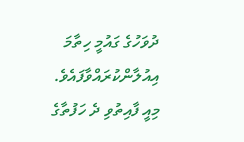ދުވަހުގެ ގައުމީ ހިތާމަ އިއުލާންކުރައްވާފައެވެ.
މިއީ ފާއިތުވި ދެ ހަފުތާގެ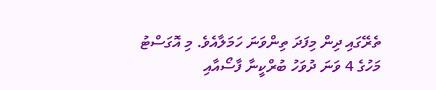ތެރޭގައި ދިން މިފަދަ ތިންވަނަ ހަމަލާއެވެ. މި އޮގަސްޓު މަހުގެ 4 ވަނަ ދުވަހު ބުރްކީނާ ފާސޯއާއި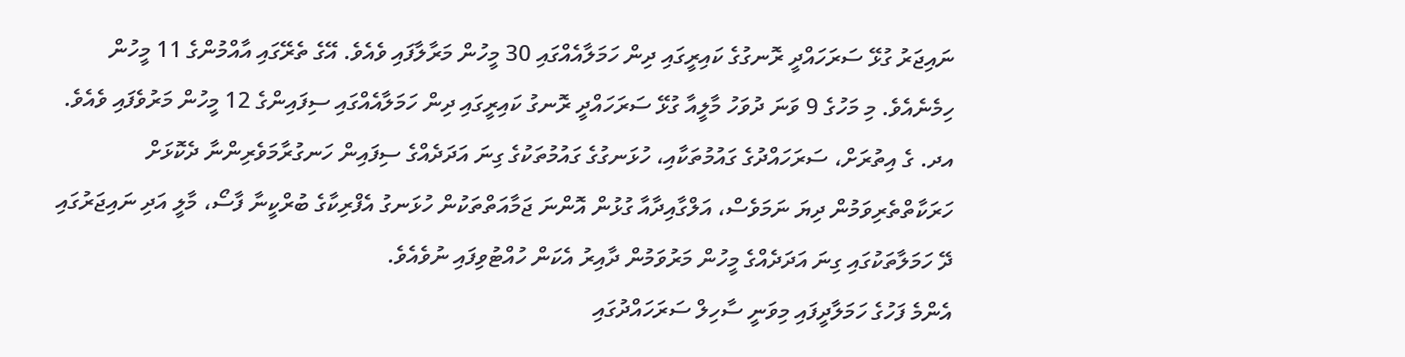ނައިޖަރު ގުޅޭ ސަރަހައްދީ ރޮނގުގެ ކައިރީގައި ދިން ހަމަލާއެއްގައި 30 މީހުން މަރާލާފައި ވެއެވެ. އޭގެ ތެރޭގައި އާއްމުންގެ 11 މީހުން ހިމެނެއެވެ. މި މަހުގެ 9 ވަނަ ދުވަހު މާލީއާ ގުޅޭ ސަރަހައްދީ ރޮނގު ކައިރީގައި ދިން ހަމަލާއެއްގައި ސިފައިންގެ 12 މީހުން މަރުވެފައި ވެއެވެ.
އދ. ގެ އިތުރަށް، ސަރަހައްދުގެ ގައުމުތަކާއި، ހުޅަނގުގެ ގައުމުތަކުގެ ގިނަ އަދަދެއްގެ ސިފައިން ހަނގުރާމަވެރިންނާ ދެކޮޅަށް ހަރަކާތްތެރިވަމުން ދިޔަ ނަމަވެސް، އަލްގާއިދާއާ ގުޅުން އޮންނަ ޖަމާއަތްތަކުން ހުޅަނގު އެފްރިކާގެ ބުރްކީނާ ފާސޯ، މާލީ އަދި ނައިޖަރުގައި ދޭ ހަމަލާތަކުގައި ގިނަ އަދަދެއްގެ މީހުން މަރުވަމުން ދާއިރު އެކަން ހުއްޓުވިފައި ނުވެއެވެ.
އެންމެ ފަހުގެ ހަމަލާދީފައި މިވަނީ ސާހިލް ސަރަހައްދުގައި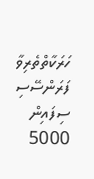ހަރަކާތްތެރިވާ ފަރަންސޭސި ސިފައިން 5000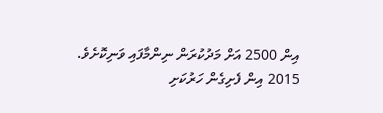އިން 2500 އަށް މަދުކުރަން ނިންމާފައި ވަނިކޮށެވެ.
2015 އިން ފެށިގެން ހަރުކަށި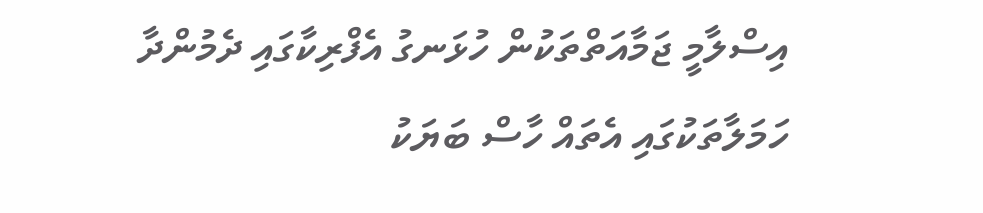އިސްލާމީ ޖަމާއަތްތަކުން ހުޅަނގު އެފްރިކާގައި ދެމުންދާ ހަމަލާތަކުގައި އެތައް ހާސް ބަޔަކު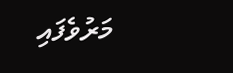މަރުވެފައި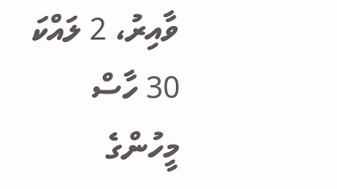ވާއިރު، 2 ލައްކަ 30 ހާސް މީހުންގެ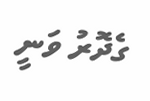ގެދޮރު ވަނީ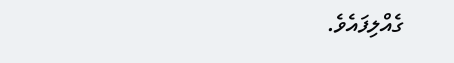ގެއްލިފައެވެ.